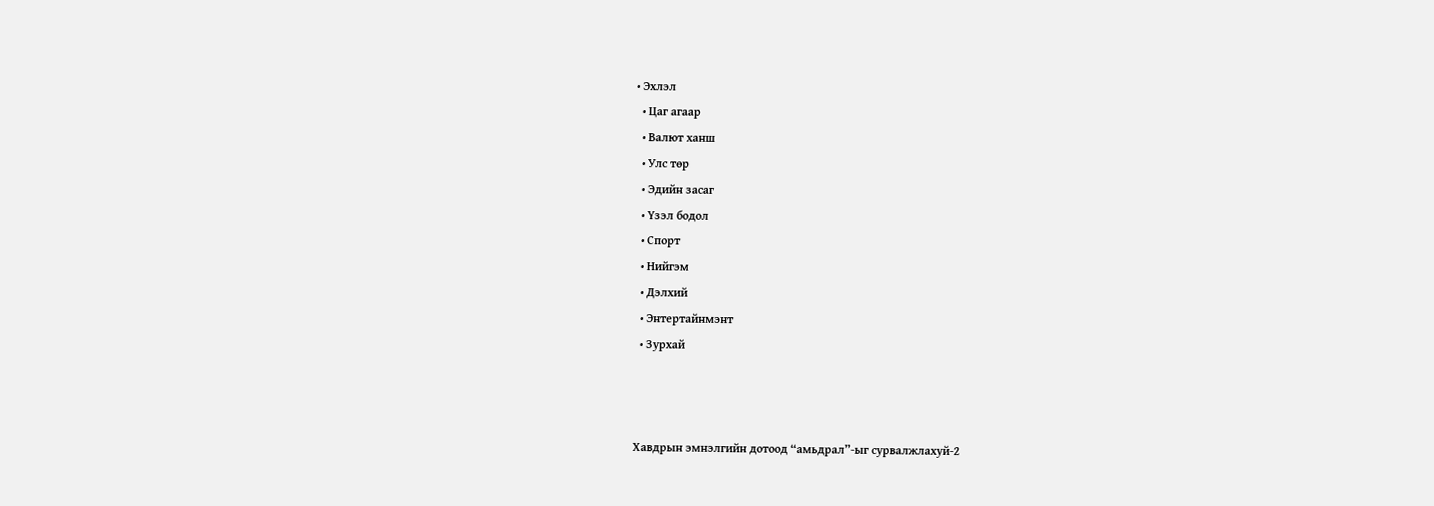• Эхлэл
  • Цаг агаар
  • Валют ханш
  • Улс төр
  • Эдийн засаг
  • Үзэл бодол
  • Спорт
  • Нийгэм
  • Дэлхий
  • Энтертайнмэнт
  • Зурхай



Хавдрын эмнэлгийн дотоод “амьдрал”-ыг сурвалжлахуй-2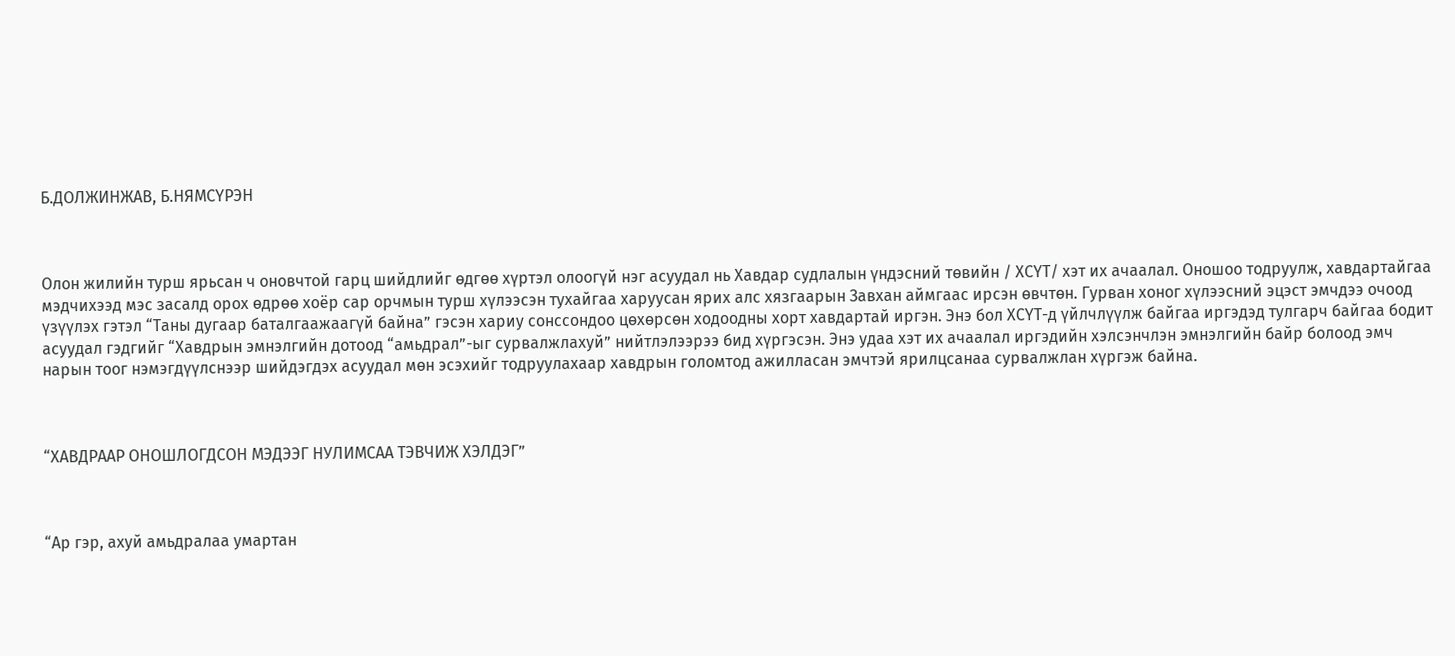Б.ДОЛЖИНЖАВ, Б.НЯМСҮРЭН



Олон жилийн турш ярьсан ч оновчтой гарц шийдлийг өдгөө хүртэл олоогүй нэг асуудал нь Хавдар судлалын үндэсний төвийн / ХСҮТ/ хэт их ачаалал. Оношоо тодруулж, хавдартайгаа мэдчихээд мэс засалд орох өдрөө хоёр сар орчмын турш хүлээсэн тухайгаа харуусан ярих алс хязгаарын Завхан аймгаас ирсэн өвчтөн. Гурван хоног хүлээсний эцэст эмчдээ очоод үзүүлэх гэтэл “Таны дугаар баталгаажаагүй байна” гэсэн хариу сонссондоо цөхөрсөн ходоодны хорт хавдартай иргэн. Энэ бол ХСҮТ-д үйлчлүүлж байгаа иргэдэд тулгарч байгаа бодит асуудал гэдгийг “Хавдрын эмнэлгийн дотоод “амьдрал”-ыг сурвалжлахуй” нийтлэлээрээ бид хүргэсэн. Энэ удаа хэт их ачаалал иргэдийн хэлсэнчлэн эмнэлгийн байр болоод эмч нарын тоог нэмэгдүүлснээр шийдэгдэх асуудал мөн эсэхийг тодруулахаар хавдрын голомтод ажилласан эмчтэй ярилцсанаа сурвалжлан хүргэж байна.



“ХАВДРААР ОНОШЛОГДСОН МЭДЭЭГ НУЛИМСАА ТЭВЧИЖ ХЭЛДЭГ”



“Ар гэр, ахуй амьдралаа умартан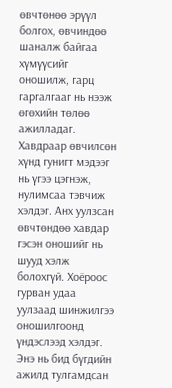өвчтөнөө эрүүл болгох, өвчиндөө шаналж байгаа хүмүүсийг оношилж, гарц гаргалгааг нь нээж өгөхийн төлөө ажилладаг. Хавдраар өвчилсөн хүнд гунигт мэдээг нь үгээ цэгнэж, нулимсаа тэвчиж хэлдэг. Анх уулзсан өвчтөндөө хавдар гэсэн оношийг нь шууд хэлж болохгүй. Хоёроос гурван удаа уулзаад шинжилгээ оношилгоонд үндэслээд хэлдэг. Энэ нь бид бүгдийн ажилд тулгамдсан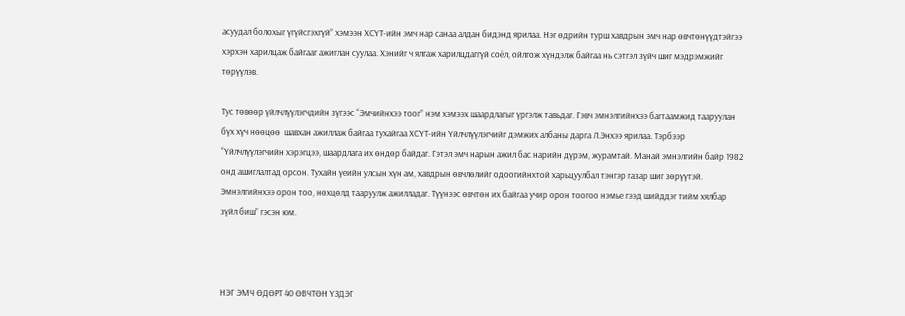асуудал болохыг үгүйсгэхгүй” хэмээн ХСҮТ-ийн эмч нар санаа алдан бидэнд ярилаа. Нэг өдрийн турш хавдрын эмч нар өвчтөнүүдтэйгээ хэрхэн харилцаж байгааг ажиглан суулаа. Хэнийг ч ялгаж харилцдаггүй соёл, ойлгож хүндэлж байгаа нь сэтгэл зүйч шиг мэдрэмжийг төрүүлэв.

Тус төвөөр үйлчлүүлэгчдийн зүгээс “Эмчийнхээ тоог” нэм хэмээх шаардлагыг үргэлж тавьдаг. Гэвч эмнэлгийнхээ багтаамжид тааруулан бүх хүч нөөцөө  шавхан ажиллаж байгаа тухайгаа ХСҮТ-ийн Үйлчлүүлэгчийг дэмжих албаны дарга Л.Энхээ ярилаа. Тэрбээр “Үйлчлүүлэгчийн хэрэгцээ, шаардлага их өндөр байдаг. Гэтэл эмч нарын ажил бас нарийн дүрэм, журамтай. Манай эмнэлгийн байр 1982 онд ашиглалтад орсон. Тухайн үеийн улсын хүн ам, хавдрын өвчлөлийг одоогийнхтой харьцуулбал тэнгэр газар шиг зөрүүтэй. Эмнэлгийнхээ орон тоо, нөхцөлд тааруулж ажилладаг. Түүнээс өвчтөн их байгаа учир орон тоогоо нэмье гээд шийддэг тийм хялбар зүйл биш” гэсэн юм.



НЭГ ЭМЧ ӨДӨРТ 40 ӨВЧТӨН ҮЗДЭГ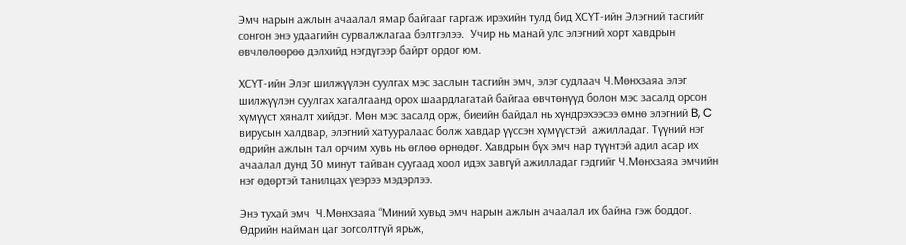Эмч нарын ажлын ачаалал ямар байгааг гаргаж ирэхийн тулд бид ХСҮТ-ийн Элэгний тасгийг сонгон энэ удаагийн сурвалжлагаа бэлтгэлээ.  Учир нь манай улс элэгний хорт хавдрын өвчлөлөөрөө дэлхийд нэгдүгээр байрт ордог юм.

ХСҮТ-ийн Элэг шилжүүлэн суулгах мэс заслын тасгийн эмч, элэг судлаач Ч.Мөнхзаяа элэг шилжүүлэн суулгах хагалгаанд орох шаардлагатай байгаа өвчтөнүүд болон мэс засалд орсон хүмүүст хяналт хийдэг. Мөн мэс засалд орж, биеийн байдал нь хүндрэхээсээ өмнө элэгний B, C вирусын халдвар, элэгний хатууралаас болж хавдар үүссэн хүмүүстэй  ажилладаг. Түүний нэг өдрийн ажлын тал орчим хувь нь өглөө өрнөдөг. Хавдрын бүх эмч нар түүнтэй адил асар их ачаалал дунд 30 минут тайван суугаад хоол идэх завгүй ажилладаг гэдгийг Ч.Мөнхзаяа эмчийн нэг өдөртэй танилцах үеэрээ мэдэрлээ.

Энэ тухай эмч  Ч.Мөнхзаяа “Миний хувьд эмч нарын ажлын ачаалал их байна гэж боддог. Өдрийн найман цаг зогсолтгүй ярьж,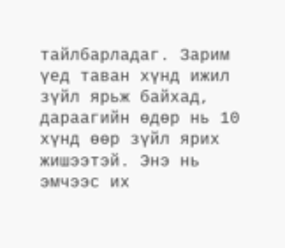тайлбарладаг. Зарим үед таван хүнд ижил зүйл ярьж байхад, дараагийн өдөр нь 10 хүнд өөр зүйл ярих жишээтэй. Энэ нь эмчээс их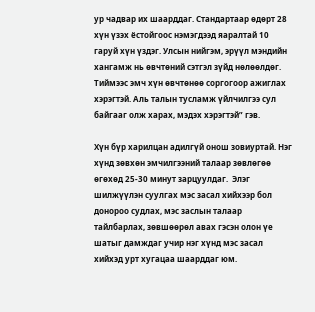ур чадвар их шаарддаг. Стандартаар өдөрт 28 хүн үзэх ёстойгоос нэмэгдээд яаралтай 10 гаруй хүн үздэг. Улсын нийгэм, эрүүл мэндийн хангамж нь өвчтөний сэтгэл зүйд нөлөөлдөг. Тиймээс эмч хүн өвчтөнөө соргогоор ажиглах хэрэгтэй. Аль талын тусламж үйлчилгээ сул байгааг олж харах, мэдэх хэрэгтэй” гэв.

Хүн бүр харилцан адилгүй онош зовиуртай. Нэг  хүнд зөвхөн эмчилгээний талаар зөвлөгөө өгөхөд 25-30 минут зарцуулдаг.  Элэг шилжүүлэн суулгах мэс засал хийхээр бол донороо судлах, мэс заслын талаар тайлбарлах, зөвшөөрөл авах гэсэн олон үе шатыг дамждаг учир нэг хүнд мэс засал хийхэд урт хугацаа шаарддаг юм.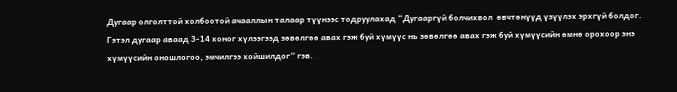Дугаар олголттой холбоотой ачааллын талаар түүнээс тодруулахад “Дугааргүй болчихвол  өвчтөнүүд үзүүлэх эрхгүй болдог. Гэтэл дугаар аваад 3-14 хоног хүлээгээд зөвөлгөө авах гэж буй хүмүүс нь зөвөлгөө авах гэж буй хүмүүсийн өмнө орохоор энэ хүмүүсийн оношлогоо, эмчилгээ хойшилдог” гэв.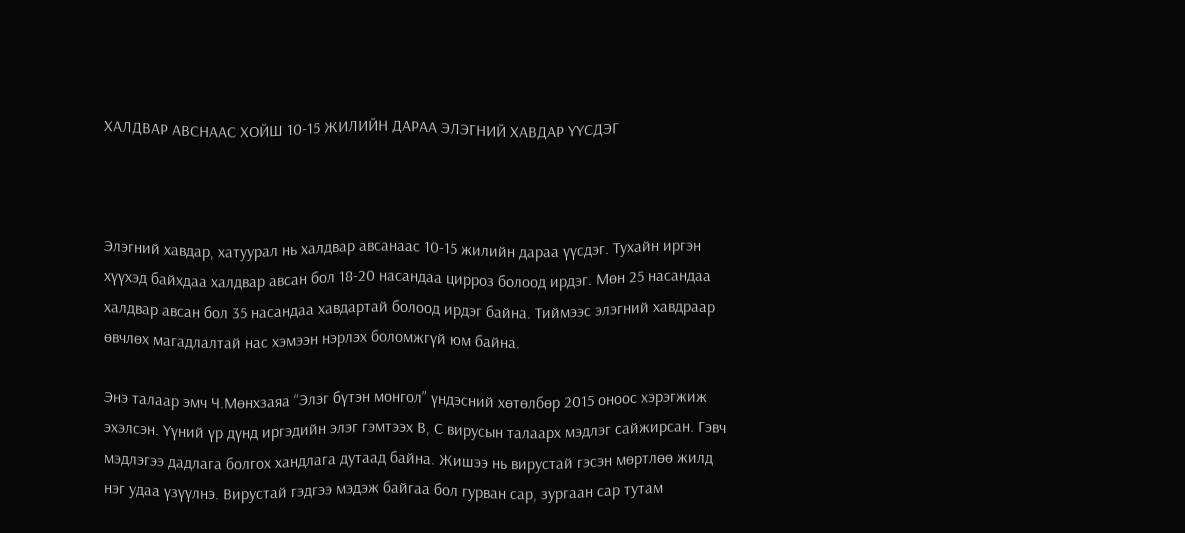ХАЛДВАР АВСНААС ХОЙШ 10-15 ЖИЛИЙН ДАРАА ЭЛЭГНИЙ ХАВДАР ҮҮСДЭГ



Элэгний хавдар, хатуурал нь халдвар авсанаас 10-15 жилийн дараа үүсдэг. Тухайн иргэн хүүхэд байхдаа халдвар авсан бол 18-20 насандаа цирроз болоод ирдэг. Мөн 25 насандаа халдвар авсан бол 35 насандаа хавдартай болоод ирдэг байна. Тиймээс элэгний хавдраар өвчлөх магадлалтай нас хэмээн нэрлэх боломжгүй юм байна.

Энэ талаар эмч Ч.Мөнхзаяа “Элэг бүтэн монгол” үндэсний хөтөлбөр 2015 оноос хэрэгжиж эхэлсэн. Үүний үр дүнд иргэдийн элэг гэмтээх В, С вирусын талаарх мэдлэг сайжирсан. Гэвч мэдлэгээ дадлага болгох хандлага дутаад байна. Жишээ нь вирустай гэсэн мөртлөө жилд нэг удаа үзүүлнэ. Вирустай гэдгээ мэдэж байгаа бол гурван сар, зургаан сар тутам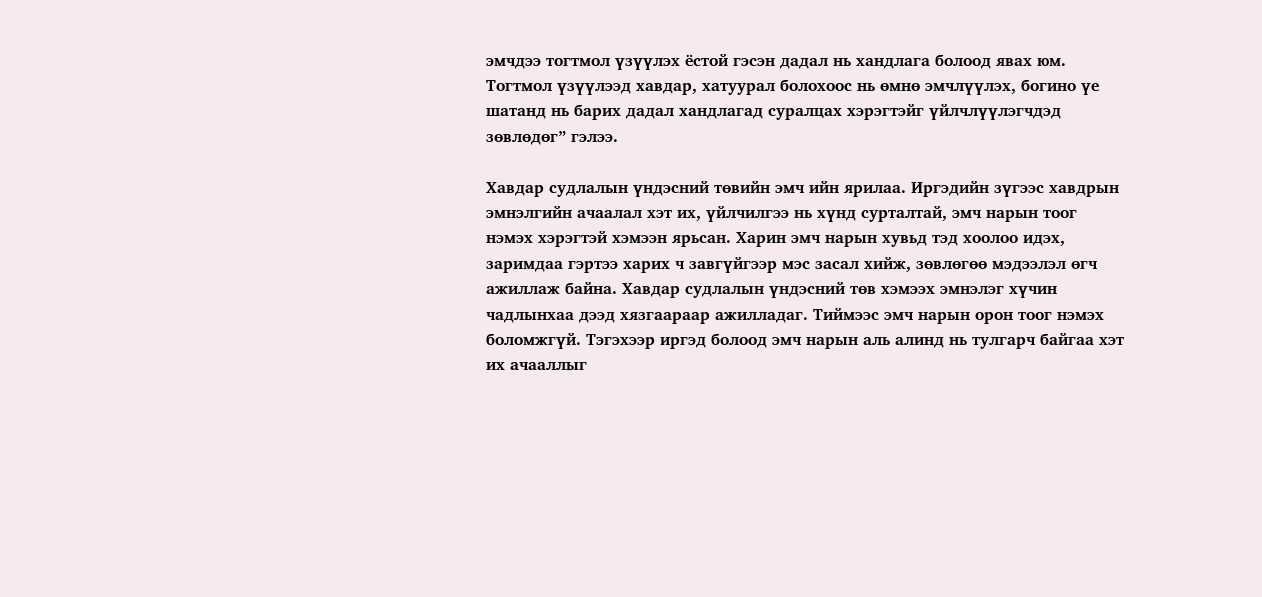эмчдээ тогтмол үзүүлэх ёстой гэсэн дадал нь хандлага болоод явах юм. Тогтмол үзүүлээд хавдар, хатуурал болохоос нь өмнө эмчлүүлэх, богино үе шатанд нь барих дадал хандлагад суралцах хэрэгтэйг үйлчлүүлэгчдэд зөвлөдөг” гэлээ.

Хавдар судлалын үндэсний төвийн эмч ийн ярилаа. Иргэдийн зүгээс хавдрын эмнэлгийн ачаалал хэт их, үйлчилгээ нь хүнд сурталтай, эмч нарын тоог нэмэх хэрэгтэй хэмээн ярьсан. Харин эмч нарын хувьд тэд хоолоо идэх, заримдаа гэртээ харих ч завгүйгээр мэс засал хийж, зөвлөгөө мэдээлэл өгч ажиллаж байна. Хавдар судлалын үндэсний төв хэмээх эмнэлэг хүчин чадлынхаа дээд хязгаараар ажилладаг. Тиймээс эмч нарын орон тоог нэмэх боломжгүй. Тэгэхээр иргэд болоод эмч нарын аль алинд нь тулгарч байгаа хэт их ачааллыг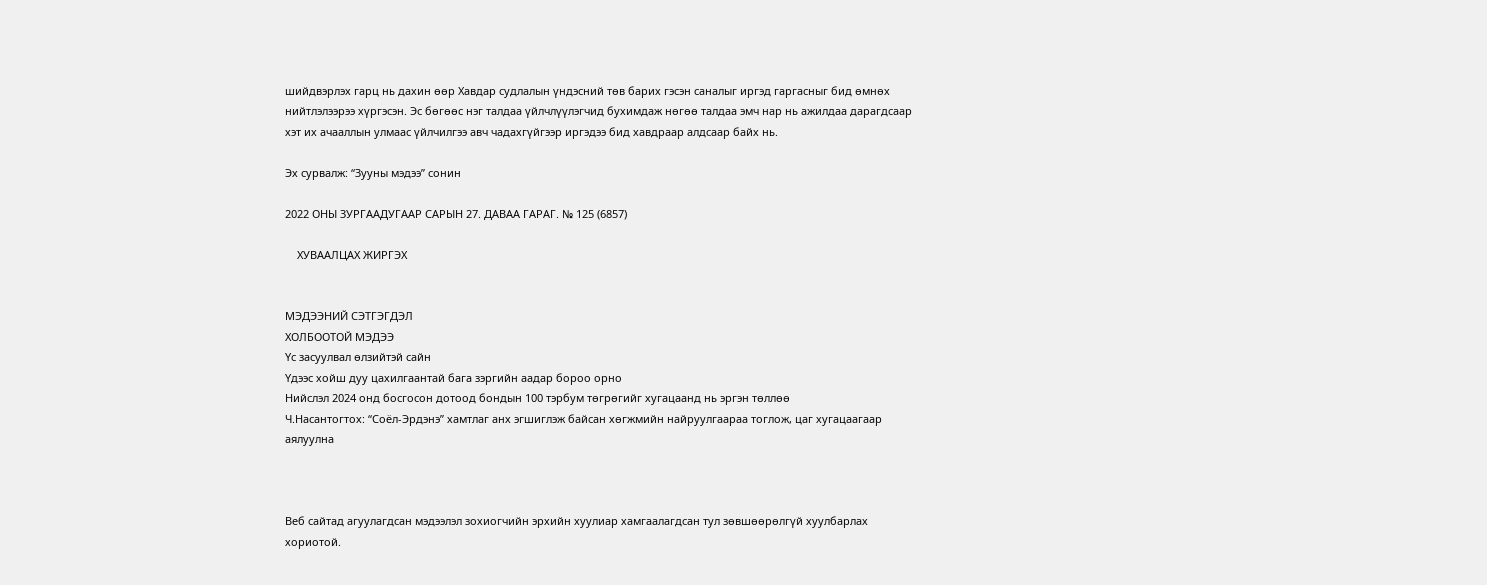шийдвэрлэх гарц нь дахин өөр Хавдар судлалын үндэсний төв барих гэсэн саналыг иргэд гаргасныг бид өмнөх нийтлэлээрээ хүргэсэн. Эс бөгөөс нэг талдаа үйлчлүүлэгчид бухимдаж нөгөө талдаа эмч нар нь ажилдаа дарагдсаар хэт их ачааллын улмаас үйлчилгээ авч чадахгүйгээр иргэдээ бид хавдраар алдсаар байх нь.

Эх сурвалж: “Зууны мэдээ” сонин

2022 ОНЫ ЗУРГААДУГААР САРЫН 27. ДАВАА ГАРАГ. № 125 (6857)

    ХУВААЛЦАХ ЖИРГЭХ


МЭДЭЭНИЙ СЭТГЭГДЭЛ
ХОЛБООТОЙ МЭДЭЭ
Үс засуулвал өлзийтэй сайн
Үдээс хойш дуу цахилгаантай бага зэргийн аадар бороо орно
Нийслэл 2024 онд босгосон дотоод бондын 100 тэрбум төгрөгийг хугацаанд нь эргэн төллөө
Ч.Насантогтох: “Соёл-Эрдэнэ” хамтлаг анх эгшиглэж байсан хөгжмийн найруулгаараа тоглож, цаг хугацаагаар аялуулна



Веб сайтад агуулагдсан мэдээлэл зохиогчийн эрхийн хуулиар хамгаалагдсан тул зөвшөөрөлгүй хуулбарлах хориотой.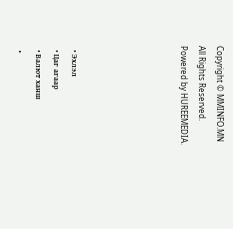Copyright © MMINFO.MN All Rights Reserved. Powered by HUREEMEDIA.





  • Эхлэл
  • Цаг агаар
  • Валют ханш
  •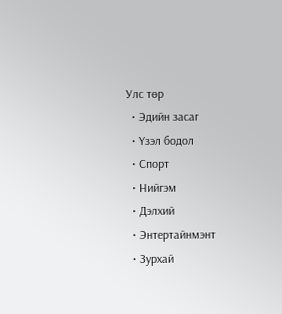Улс төр
  • Эдийн засаг
  • Үзэл бодол
  • Спорт
  • Нийгэм
  • Дэлхий
  • Энтертайнмэнт
  • Зурхай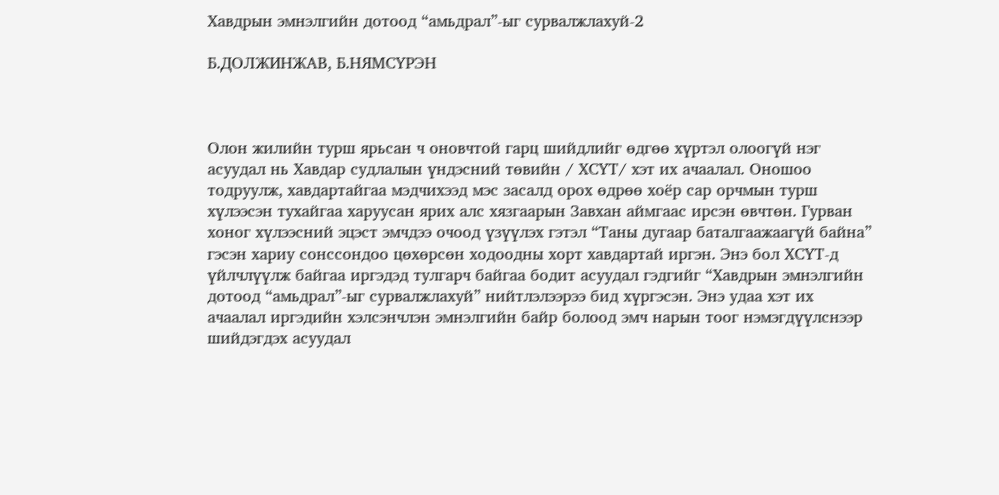Хавдрын эмнэлгийн дотоод “амьдрал”-ыг сурвалжлахуй-2

Б.ДОЛЖИНЖАВ, Б.НЯМСҮРЭН



Олон жилийн турш ярьсан ч оновчтой гарц шийдлийг өдгөө хүртэл олоогүй нэг асуудал нь Хавдар судлалын үндэсний төвийн / ХСҮТ/ хэт их ачаалал. Оношоо тодруулж, хавдартайгаа мэдчихээд мэс засалд орох өдрөө хоёр сар орчмын турш хүлээсэн тухайгаа харуусан ярих алс хязгаарын Завхан аймгаас ирсэн өвчтөн. Гурван хоног хүлээсний эцэст эмчдээ очоод үзүүлэх гэтэл “Таны дугаар баталгаажаагүй байна” гэсэн хариу сонссондоо цөхөрсөн ходоодны хорт хавдартай иргэн. Энэ бол ХСҮТ-д үйлчлүүлж байгаа иргэдэд тулгарч байгаа бодит асуудал гэдгийг “Хавдрын эмнэлгийн дотоод “амьдрал”-ыг сурвалжлахуй” нийтлэлээрээ бид хүргэсэн. Энэ удаа хэт их ачаалал иргэдийн хэлсэнчлэн эмнэлгийн байр болоод эмч нарын тоог нэмэгдүүлснээр шийдэгдэх асуудал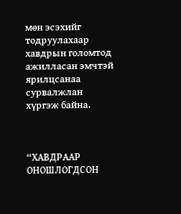мөн эсэхийг тодруулахаар хавдрын голомтод ажилласан эмчтэй ярилцсанаа сурвалжлан хүргэж байна.



“ХАВДРААР ОНОШЛОГДСОН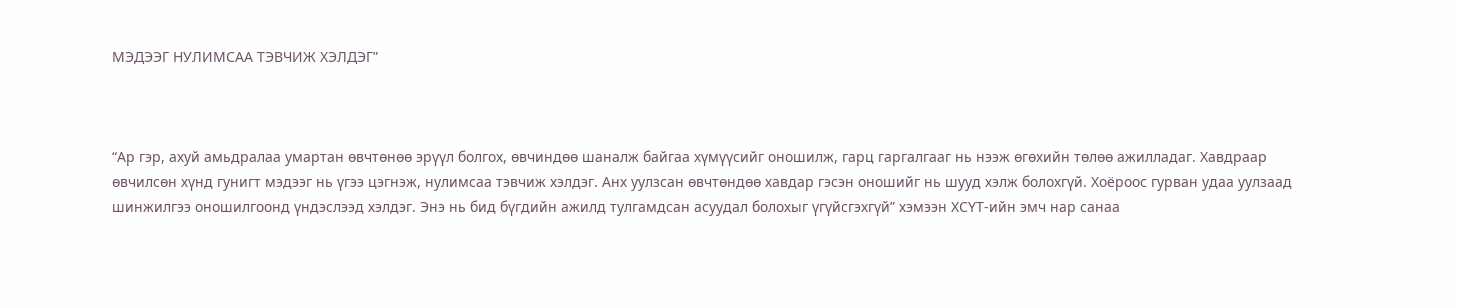МЭДЭЭГ НУЛИМСАА ТЭВЧИЖ ХЭЛДЭГ”



“Ар гэр, ахуй амьдралаа умартан өвчтөнөө эрүүл болгох, өвчиндөө шаналж байгаа хүмүүсийг оношилж, гарц гаргалгааг нь нээж өгөхийн төлөө ажилладаг. Хавдраар өвчилсөн хүнд гунигт мэдээг нь үгээ цэгнэж, нулимсаа тэвчиж хэлдэг. Анх уулзсан өвчтөндөө хавдар гэсэн оношийг нь шууд хэлж болохгүй. Хоёроос гурван удаа уулзаад шинжилгээ оношилгоонд үндэслээд хэлдэг. Энэ нь бид бүгдийн ажилд тулгамдсан асуудал болохыг үгүйсгэхгүй” хэмээн ХСҮТ-ийн эмч нар санаа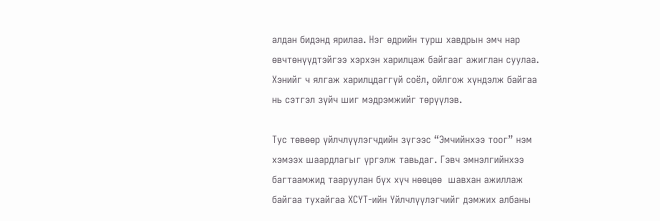алдан бидэнд ярилаа. Нэг өдрийн турш хавдрын эмч нар өвчтөнүүдтэйгээ хэрхэн харилцаж байгааг ажиглан суулаа. Хэнийг ч ялгаж харилцдаггүй соёл, ойлгож хүндэлж байгаа нь сэтгэл зүйч шиг мэдрэмжийг төрүүлэв.

Тус төвөөр үйлчлүүлэгчдийн зүгээс “Эмчийнхээ тоог” нэм хэмээх шаардлагыг үргэлж тавьдаг. Гэвч эмнэлгийнхээ багтаамжид тааруулан бүх хүч нөөцөө  шавхан ажиллаж байгаа тухайгаа ХСҮТ-ийн Үйлчлүүлэгчийг дэмжих албаны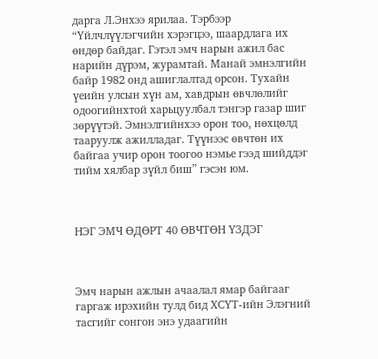дарга Л.Энхээ ярилаа. Тэрбээр “Үйлчлүүлэгчийн хэрэгцээ, шаардлага их өндөр байдаг. Гэтэл эмч нарын ажил бас нарийн дүрэм, журамтай. Манай эмнэлгийн байр 1982 онд ашиглалтад орсон. Тухайн үеийн улсын хүн ам, хавдрын өвчлөлийг одоогийнхтой харьцуулбал тэнгэр газар шиг зөрүүтэй. Эмнэлгийнхээ орон тоо, нөхцөлд тааруулж ажилладаг. Түүнээс өвчтөн их байгаа учир орон тоогоо нэмье гээд шийддэг тийм хялбар зүйл биш” гэсэн юм.



НЭГ ЭМЧ ӨДӨРТ 40 ӨВЧТӨН ҮЗДЭГ



Эмч нарын ажлын ачаалал ямар байгааг гаргаж ирэхийн тулд бид ХСҮТ-ийн Элэгний тасгийг сонгон энэ удаагийн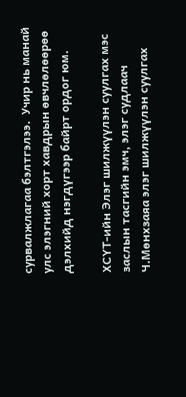сурвалжлагаа бэлтгэлээ.  Учир нь манай улс элэгний хорт хавдрын өвчлөлөөрөө дэлхийд нэгдүгээр байрт ордог юм.

ХСҮТ-ийн Элэг шилжүүлэн суулгах мэс заслын тасгийн эмч, элэг судлаач Ч.Мөнхзаяа элэг шилжүүлэн суулгах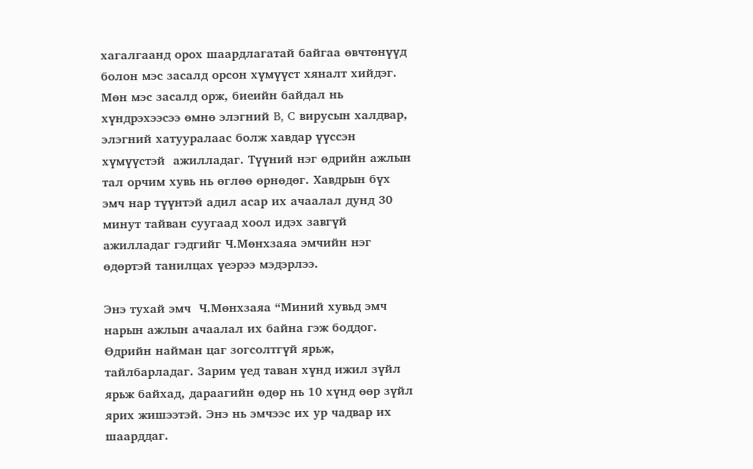хагалгаанд орох шаардлагатай байгаа өвчтөнүүд болон мэс засалд орсон хүмүүст хяналт хийдэг. Мөн мэс засалд орж, биеийн байдал нь хүндрэхээсээ өмнө элэгний B, C вирусын халдвар, элэгний хатууралаас болж хавдар үүссэн хүмүүстэй  ажилладаг. Түүний нэг өдрийн ажлын тал орчим хувь нь өглөө өрнөдөг. Хавдрын бүх эмч нар түүнтэй адил асар их ачаалал дунд 30 минут тайван суугаад хоол идэх завгүй ажилладаг гэдгийг Ч.Мөнхзаяа эмчийн нэг өдөртэй танилцах үеэрээ мэдэрлээ.

Энэ тухай эмч  Ч.Мөнхзаяа “Миний хувьд эмч нарын ажлын ачаалал их байна гэж боддог. Өдрийн найман цаг зогсолтгүй ярьж, тайлбарладаг. Зарим үед таван хүнд ижил зүйл ярьж байхад, дараагийн өдөр нь 10 хүнд өөр зүйл ярих жишээтэй. Энэ нь эмчээс их ур чадвар их шаарддаг.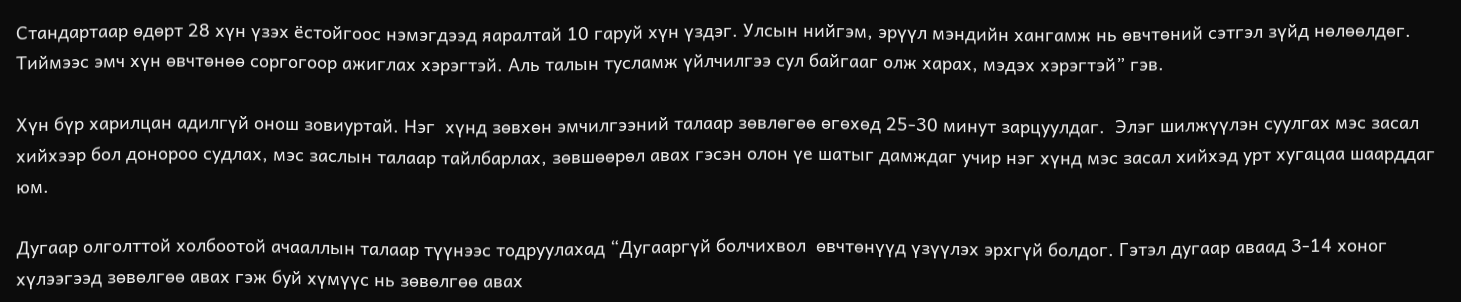Стандартаар өдөрт 28 хүн үзэх ёстойгоос нэмэгдээд яаралтай 10 гаруй хүн үздэг. Улсын нийгэм, эрүүл мэндийн хангамж нь өвчтөний сэтгэл зүйд нөлөөлдөг. Тиймээс эмч хүн өвчтөнөө соргогоор ажиглах хэрэгтэй. Аль талын тусламж үйлчилгээ сул байгааг олж харах, мэдэх хэрэгтэй” гэв.

Хүн бүр харилцан адилгүй онош зовиуртай. Нэг  хүнд зөвхөн эмчилгээний талаар зөвлөгөө өгөхөд 25-30 минут зарцуулдаг.  Элэг шилжүүлэн суулгах мэс засал хийхээр бол донороо судлах, мэс заслын талаар тайлбарлах, зөвшөөрөл авах гэсэн олон үе шатыг дамждаг учир нэг хүнд мэс засал хийхэд урт хугацаа шаарддаг юм.

Дугаар олголттой холбоотой ачааллын талаар түүнээс тодруулахад “Дугааргүй болчихвол  өвчтөнүүд үзүүлэх эрхгүй болдог. Гэтэл дугаар аваад 3-14 хоног хүлээгээд зөвөлгөө авах гэж буй хүмүүс нь зөвөлгөө авах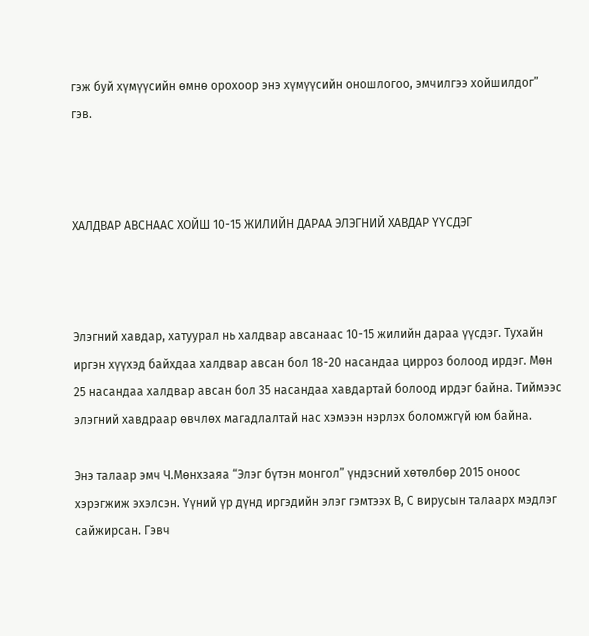гэж буй хүмүүсийн өмнө орохоор энэ хүмүүсийн оношлогоо, эмчилгээ хойшилдог” гэв.



ХАЛДВАР АВСНААС ХОЙШ 10-15 ЖИЛИЙН ДАРАА ЭЛЭГНИЙ ХАВДАР ҮҮСДЭГ



Элэгний хавдар, хатуурал нь халдвар авсанаас 10-15 жилийн дараа үүсдэг. Тухайн иргэн хүүхэд байхдаа халдвар авсан бол 18-20 насандаа цирроз болоод ирдэг. Мөн 25 насандаа халдвар авсан бол 35 насандаа хавдартай болоод ирдэг байна. Тиймээс элэгний хавдраар өвчлөх магадлалтай нас хэмээн нэрлэх боломжгүй юм байна.

Энэ талаар эмч Ч.Мөнхзаяа “Элэг бүтэн монгол” үндэсний хөтөлбөр 2015 оноос хэрэгжиж эхэлсэн. Үүний үр дүнд иргэдийн элэг гэмтээх В, С вирусын талаарх мэдлэг сайжирсан. Гэвч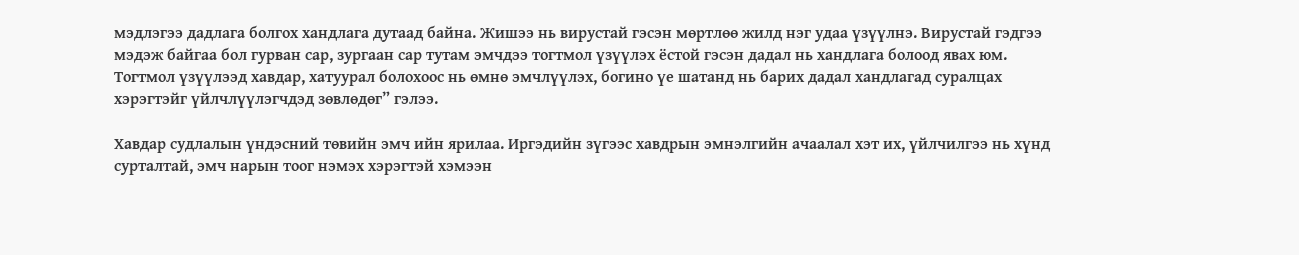мэдлэгээ дадлага болгох хандлага дутаад байна. Жишээ нь вирустай гэсэн мөртлөө жилд нэг удаа үзүүлнэ. Вирустай гэдгээ мэдэж байгаа бол гурван сар, зургаан сар тутам эмчдээ тогтмол үзүүлэх ёстой гэсэн дадал нь хандлага болоод явах юм. Тогтмол үзүүлээд хавдар, хатуурал болохоос нь өмнө эмчлүүлэх, богино үе шатанд нь барих дадал хандлагад суралцах хэрэгтэйг үйлчлүүлэгчдэд зөвлөдөг” гэлээ.

Хавдар судлалын үндэсний төвийн эмч ийн ярилаа. Иргэдийн зүгээс хавдрын эмнэлгийн ачаалал хэт их, үйлчилгээ нь хүнд сурталтай, эмч нарын тоог нэмэх хэрэгтэй хэмээн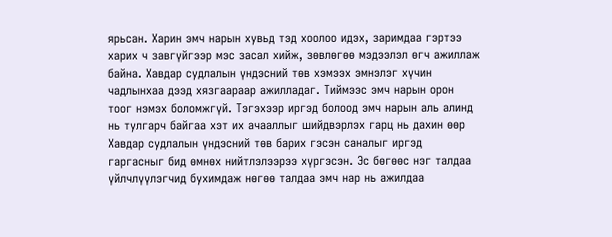ярьсан. Харин эмч нарын хувьд тэд хоолоо идэх, заримдаа гэртээ харих ч завгүйгээр мэс засал хийж, зөвлөгөө мэдээлэл өгч ажиллаж байна. Хавдар судлалын үндэсний төв хэмээх эмнэлэг хүчин чадлынхаа дээд хязгаараар ажилладаг. Тиймээс эмч нарын орон тоог нэмэх боломжгүй. Тэгэхээр иргэд болоод эмч нарын аль алинд нь тулгарч байгаа хэт их ачааллыг шийдвэрлэх гарц нь дахин өөр Хавдар судлалын үндэсний төв барих гэсэн саналыг иргэд гаргасныг бид өмнөх нийтлэлээрээ хүргэсэн. Эс бөгөөс нэг талдаа үйлчлүүлэгчид бухимдаж нөгөө талдаа эмч нар нь ажилдаа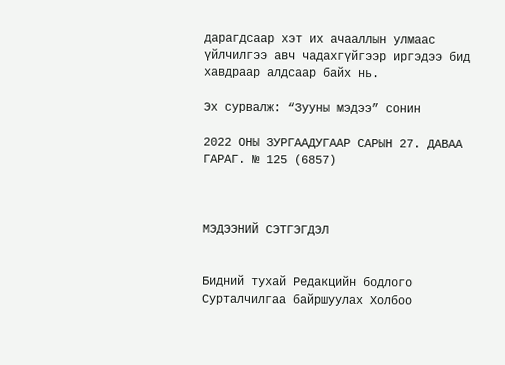дарагдсаар хэт их ачааллын улмаас үйлчилгээ авч чадахгүйгээр иргэдээ бид хавдраар алдсаар байх нь.

Эх сурвалж: “Зууны мэдээ” сонин

2022 ОНЫ ЗУРГААДУГААР САРЫН 27. ДАВАА ГАРАГ. № 125 (6857)



МЭДЭЭНИЙ СЭТГЭГДЭЛ


Бидний тухай Редакцийн бодлого Сурталчилгаа байршуулах Холбоо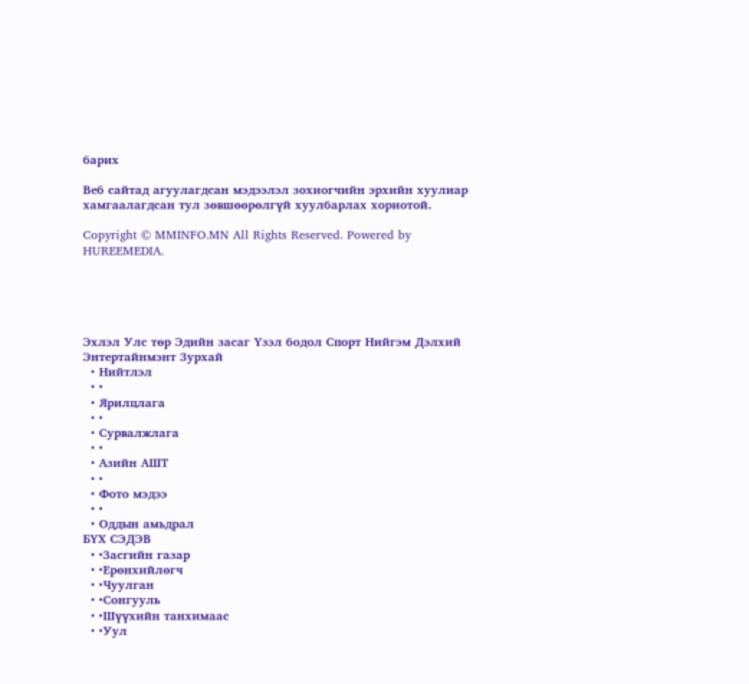барих

Веб сайтад агуулагдсан мэдээлэл зохиогчийн эрхийн хуулиар хамгаалагдсан тул зөвшөөрөлгүй хуулбарлах хориотой.

Copyright © MMINFO.MN All Rights Reserved. Powered by HUREEMEDIA.





Эхлэл Улс төр Эдийн засаг Үзэл бодол Спорт Нийгэм Дэлхий Энтертайнмэнт Зурхай
  • Нийтлэл
  • •
  • Ярилцлага
  • •
  • Сурвалжлага
  • •
  • Азийн АШТ
  • •
  • Фото мэдээ
  • •
  • Оддын амьдрал
БҮХ СЭДЭВ
  • •Засгийн газар
  • •Ерөнхийлөгч
  • •Чуулган
  • •Сонгууль
  • •Шүүхийн танхимаас
  • •Уул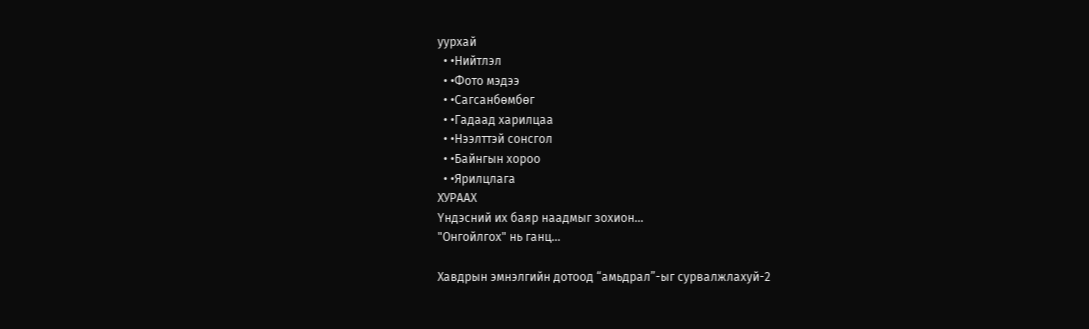уурхай
  • •Нийтлэл
  • •Фото мэдээ
  • •Сагсанбөмбөг
  • •Гадаад харилцаа
  • •Нээлттэй сонсгол
  • •Байнгын хороо
  • •Ярилцлага
ХУРААХ
Үндэсний их баяр наадмыг зохион...
"Онгойлгох" нь ганц...

Хавдрын эмнэлгийн дотоод “амьдрал”-ыг сурвалжлахуй-2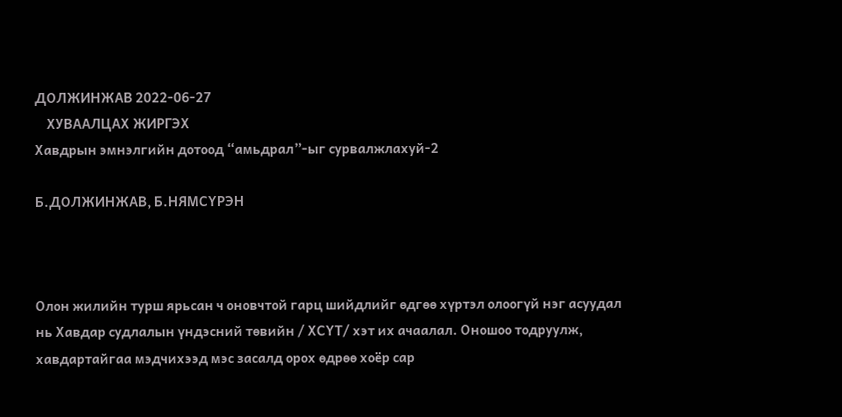ДОЛЖИНЖАВ 2022-06-27
    ХУВААЛЦАХ ЖИРГЭХ
Хавдрын эмнэлгийн дотоод “амьдрал”-ыг сурвалжлахуй-2

Б.ДОЛЖИНЖАВ, Б.НЯМСҮРЭН



Олон жилийн турш ярьсан ч оновчтой гарц шийдлийг өдгөө хүртэл олоогүй нэг асуудал нь Хавдар судлалын үндэсний төвийн / ХСҮТ/ хэт их ачаалал. Оношоо тодруулж, хавдартайгаа мэдчихээд мэс засалд орох өдрөө хоёр сар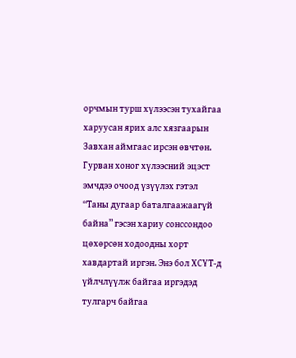орчмын турш хүлээсэн тухайгаа харуусан ярих алс хязгаарын Завхан аймгаас ирсэн өвчтөн. Гурван хоног хүлээсний эцэст эмчдээ очоод үзүүлэх гэтэл “Таны дугаар баталгаажаагүй байна” гэсэн хариу сонссондоо цөхөрсөн ходоодны хорт хавдартай иргэн. Энэ бол ХСҮТ-д үйлчлүүлж байгаа иргэдэд тулгарч байгаа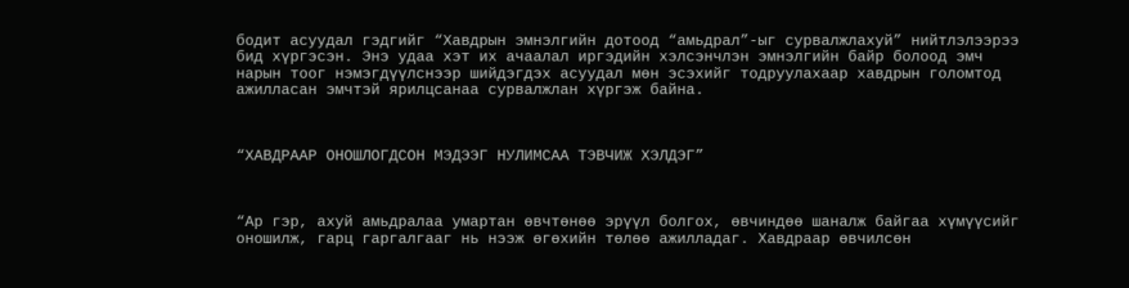бодит асуудал гэдгийг “Хавдрын эмнэлгийн дотоод “амьдрал”-ыг сурвалжлахуй” нийтлэлээрээ бид хүргэсэн. Энэ удаа хэт их ачаалал иргэдийн хэлсэнчлэн эмнэлгийн байр болоод эмч нарын тоог нэмэгдүүлснээр шийдэгдэх асуудал мөн эсэхийг тодруулахаар хавдрын голомтод ажилласан эмчтэй ярилцсанаа сурвалжлан хүргэж байна.



“ХАВДРААР ОНОШЛОГДСОН МЭДЭЭГ НУЛИМСАА ТЭВЧИЖ ХЭЛДЭГ”



“Ар гэр, ахуй амьдралаа умартан өвчтөнөө эрүүл болгох, өвчиндөө шаналж байгаа хүмүүсийг оношилж, гарц гаргалгааг нь нээж өгөхийн төлөө ажилладаг. Хавдраар өвчилсөн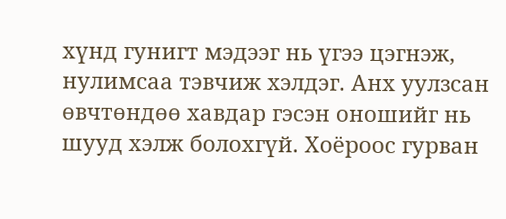хүнд гунигт мэдээг нь үгээ цэгнэж, нулимсаа тэвчиж хэлдэг. Анх уулзсан өвчтөндөө хавдар гэсэн оношийг нь шууд хэлж болохгүй. Хоёроос гурван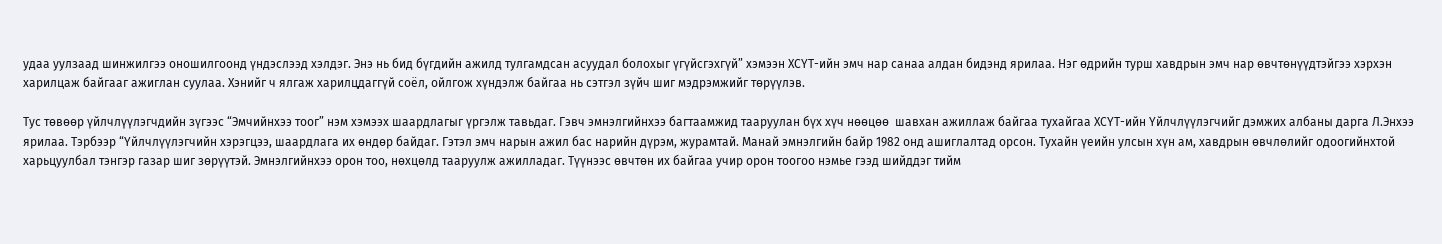удаа уулзаад шинжилгээ оношилгоонд үндэслээд хэлдэг. Энэ нь бид бүгдийн ажилд тулгамдсан асуудал болохыг үгүйсгэхгүй” хэмээн ХСҮТ-ийн эмч нар санаа алдан бидэнд ярилаа. Нэг өдрийн турш хавдрын эмч нар өвчтөнүүдтэйгээ хэрхэн харилцаж байгааг ажиглан суулаа. Хэнийг ч ялгаж харилцдаггүй соёл, ойлгож хүндэлж байгаа нь сэтгэл зүйч шиг мэдрэмжийг төрүүлэв.

Тус төвөөр үйлчлүүлэгчдийн зүгээс “Эмчийнхээ тоог” нэм хэмээх шаардлагыг үргэлж тавьдаг. Гэвч эмнэлгийнхээ багтаамжид тааруулан бүх хүч нөөцөө  шавхан ажиллаж байгаа тухайгаа ХСҮТ-ийн Үйлчлүүлэгчийг дэмжих албаны дарга Л.Энхээ ярилаа. Тэрбээр “Үйлчлүүлэгчийн хэрэгцээ, шаардлага их өндөр байдаг. Гэтэл эмч нарын ажил бас нарийн дүрэм, журамтай. Манай эмнэлгийн байр 1982 онд ашиглалтад орсон. Тухайн үеийн улсын хүн ам, хавдрын өвчлөлийг одоогийнхтой харьцуулбал тэнгэр газар шиг зөрүүтэй. Эмнэлгийнхээ орон тоо, нөхцөлд тааруулж ажилладаг. Түүнээс өвчтөн их байгаа учир орон тоогоо нэмье гээд шийддэг тийм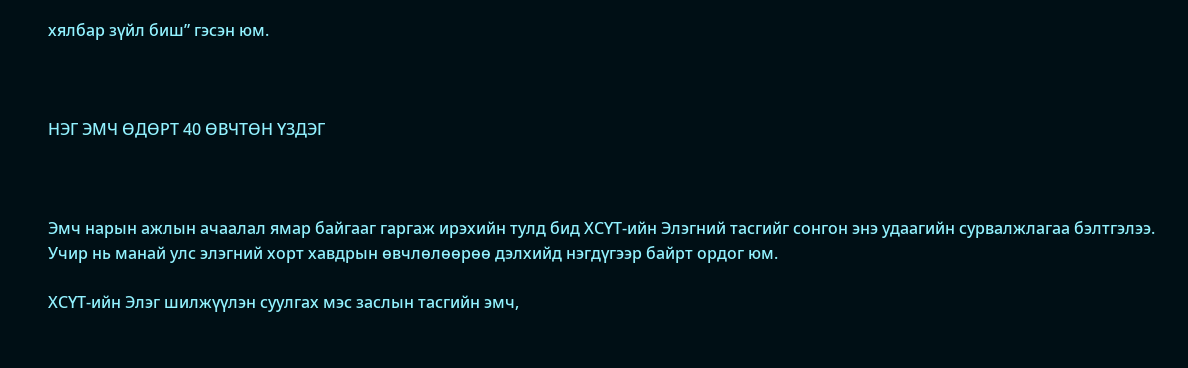хялбар зүйл биш” гэсэн юм.



НЭГ ЭМЧ ӨДӨРТ 40 ӨВЧТӨН ҮЗДЭГ



Эмч нарын ажлын ачаалал ямар байгааг гаргаж ирэхийн тулд бид ХСҮТ-ийн Элэгний тасгийг сонгон энэ удаагийн сурвалжлагаа бэлтгэлээ.  Учир нь манай улс элэгний хорт хавдрын өвчлөлөөрөө дэлхийд нэгдүгээр байрт ордог юм.

ХСҮТ-ийн Элэг шилжүүлэн суулгах мэс заслын тасгийн эмч,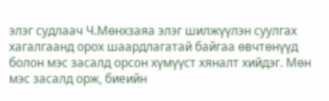элэг судлаач Ч.Мөнхзаяа элэг шилжүүлэн суулгах хагалгаанд орох шаардлагатай байгаа өвчтөнүүд болон мэс засалд орсон хүмүүст хяналт хийдэг. Мөн мэс засалд орж, биеийн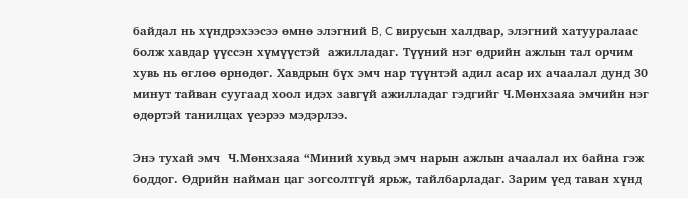байдал нь хүндрэхээсээ өмнө элэгний B, C вирусын халдвар, элэгний хатууралаас болж хавдар үүссэн хүмүүстэй  ажилладаг. Түүний нэг өдрийн ажлын тал орчим хувь нь өглөө өрнөдөг. Хавдрын бүх эмч нар түүнтэй адил асар их ачаалал дунд 30 минут тайван суугаад хоол идэх завгүй ажилладаг гэдгийг Ч.Мөнхзаяа эмчийн нэг өдөртэй танилцах үеэрээ мэдэрлээ.

Энэ тухай эмч  Ч.Мөнхзаяа “Миний хувьд эмч нарын ажлын ачаалал их байна гэж боддог. Өдрийн найман цаг зогсолтгүй ярьж, тайлбарладаг. Зарим үед таван хүнд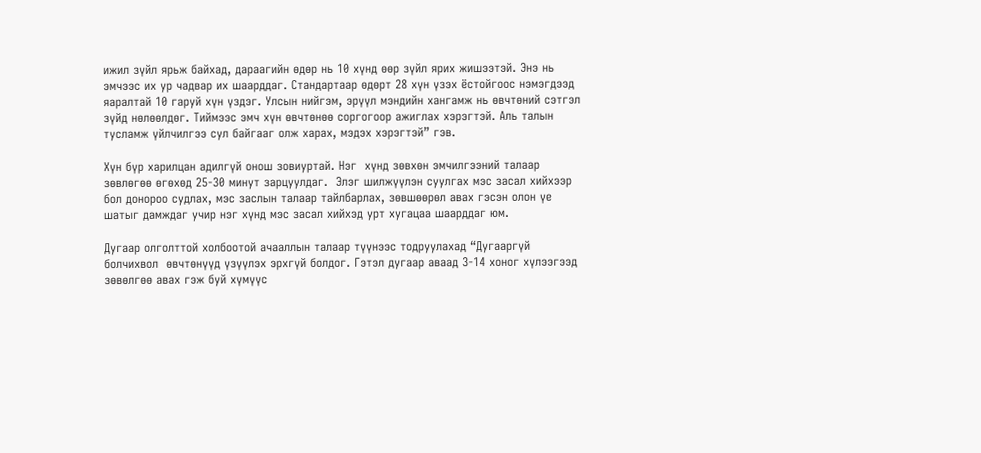ижил зүйл ярьж байхад, дараагийн өдөр нь 10 хүнд өөр зүйл ярих жишээтэй. Энэ нь эмчээс их ур чадвар их шаарддаг. Стандартаар өдөрт 28 хүн үзэх ёстойгоос нэмэгдээд яаралтай 10 гаруй хүн үздэг. Улсын нийгэм, эрүүл мэндийн хангамж нь өвчтөний сэтгэл зүйд нөлөөлдөг. Тиймээс эмч хүн өвчтөнөө соргогоор ажиглах хэрэгтэй. Аль талын тусламж үйлчилгээ сул байгааг олж харах, мэдэх хэрэгтэй” гэв.

Хүн бүр харилцан адилгүй онош зовиуртай. Нэг  хүнд зөвхөн эмчилгээний талаар зөвлөгөө өгөхөд 25-30 минут зарцуулдаг.  Элэг шилжүүлэн суулгах мэс засал хийхээр бол донороо судлах, мэс заслын талаар тайлбарлах, зөвшөөрөл авах гэсэн олон үе шатыг дамждаг учир нэг хүнд мэс засал хийхэд урт хугацаа шаарддаг юм.

Дугаар олголттой холбоотой ачааллын талаар түүнээс тодруулахад “Дугааргүй болчихвол  өвчтөнүүд үзүүлэх эрхгүй болдог. Гэтэл дугаар аваад 3-14 хоног хүлээгээд зөвөлгөө авах гэж буй хүмүүс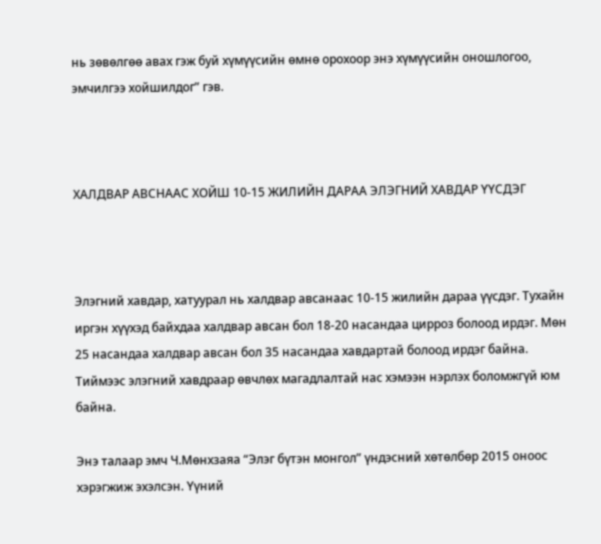нь зөвөлгөө авах гэж буй хүмүүсийн өмнө орохоор энэ хүмүүсийн оношлогоо, эмчилгээ хойшилдог” гэв.



ХАЛДВАР АВСНААС ХОЙШ 10-15 ЖИЛИЙН ДАРАА ЭЛЭГНИЙ ХАВДАР ҮҮСДЭГ



Элэгний хавдар, хатуурал нь халдвар авсанаас 10-15 жилийн дараа үүсдэг. Тухайн иргэн хүүхэд байхдаа халдвар авсан бол 18-20 насандаа цирроз болоод ирдэг. Мөн 25 насандаа халдвар авсан бол 35 насандаа хавдартай болоод ирдэг байна. Тиймээс элэгний хавдраар өвчлөх магадлалтай нас хэмээн нэрлэх боломжгүй юм байна.

Энэ талаар эмч Ч.Мөнхзаяа “Элэг бүтэн монгол” үндэсний хөтөлбөр 2015 оноос хэрэгжиж эхэлсэн. Үүний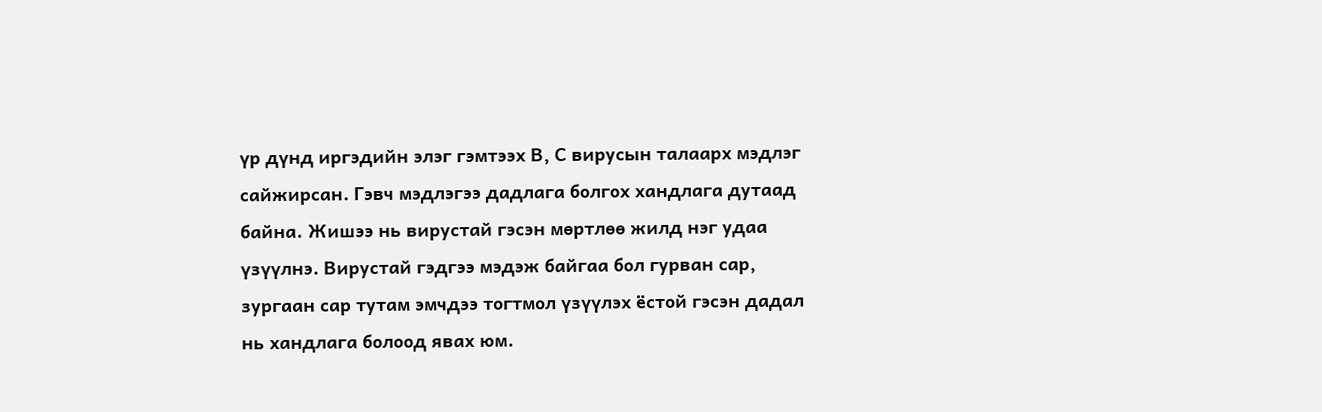үр дүнд иргэдийн элэг гэмтээх В, С вирусын талаарх мэдлэг сайжирсан. Гэвч мэдлэгээ дадлага болгох хандлага дутаад байна. Жишээ нь вирустай гэсэн мөртлөө жилд нэг удаа үзүүлнэ. Вирустай гэдгээ мэдэж байгаа бол гурван сар, зургаан сар тутам эмчдээ тогтмол үзүүлэх ёстой гэсэн дадал нь хандлага болоод явах юм.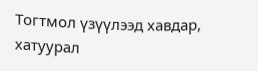Тогтмол үзүүлээд хавдар, хатуурал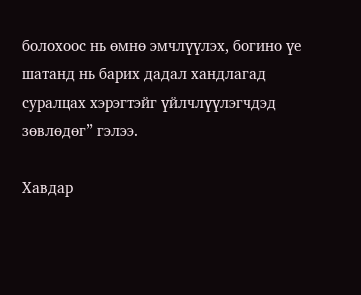болохоос нь өмнө эмчлүүлэх, богино үе шатанд нь барих дадал хандлагад суралцах хэрэгтэйг үйлчлүүлэгчдэд зөвлөдөг” гэлээ.

Хавдар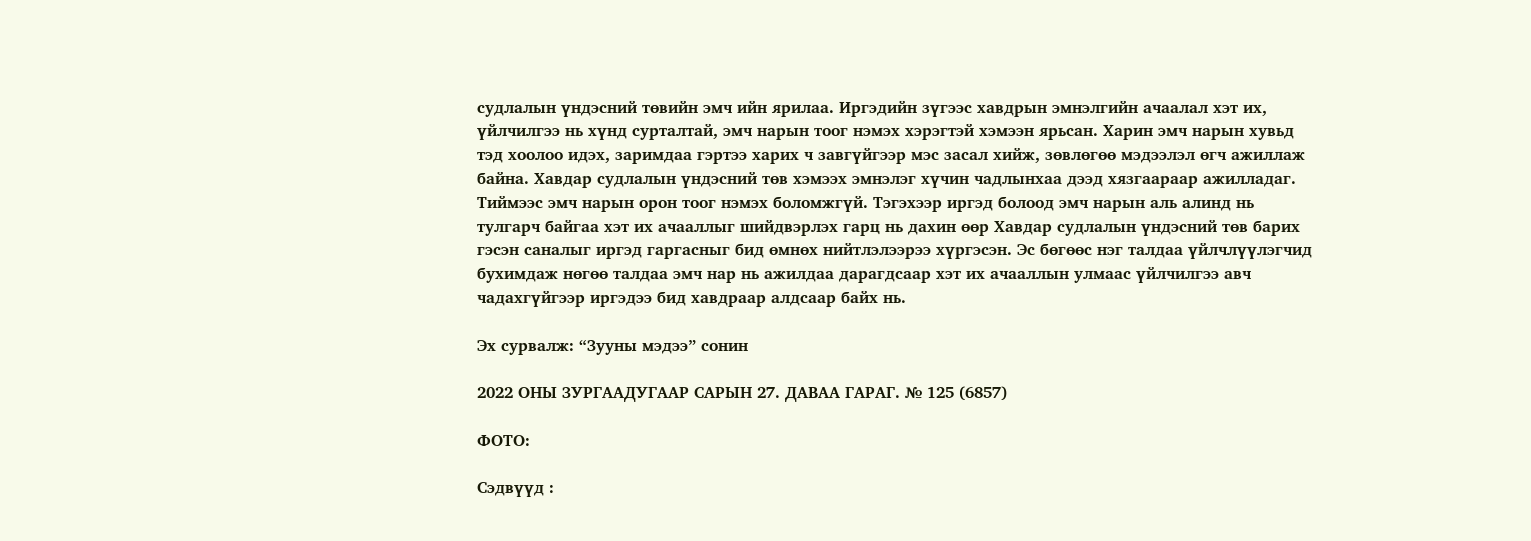судлалын үндэсний төвийн эмч ийн ярилаа. Иргэдийн зүгээс хавдрын эмнэлгийн ачаалал хэт их, үйлчилгээ нь хүнд сурталтай, эмч нарын тоог нэмэх хэрэгтэй хэмээн ярьсан. Харин эмч нарын хувьд тэд хоолоо идэх, заримдаа гэртээ харих ч завгүйгээр мэс засал хийж, зөвлөгөө мэдээлэл өгч ажиллаж байна. Хавдар судлалын үндэсний төв хэмээх эмнэлэг хүчин чадлынхаа дээд хязгаараар ажилладаг. Тиймээс эмч нарын орон тоог нэмэх боломжгүй. Тэгэхээр иргэд болоод эмч нарын аль алинд нь тулгарч байгаа хэт их ачааллыг шийдвэрлэх гарц нь дахин өөр Хавдар судлалын үндэсний төв барих гэсэн саналыг иргэд гаргасныг бид өмнөх нийтлэлээрээ хүргэсэн. Эс бөгөөс нэг талдаа үйлчлүүлэгчид бухимдаж нөгөө талдаа эмч нар нь ажилдаа дарагдсаар хэт их ачааллын улмаас үйлчилгээ авч чадахгүйгээр иргэдээ бид хавдраар алдсаар байх нь.

Эх сурвалж: “Зууны мэдээ” сонин

2022 ОНЫ ЗУРГААДУГААР САРЫН 27. ДАВАА ГАРАГ. № 125 (6857)

ФОТО:

Сэдвүүд :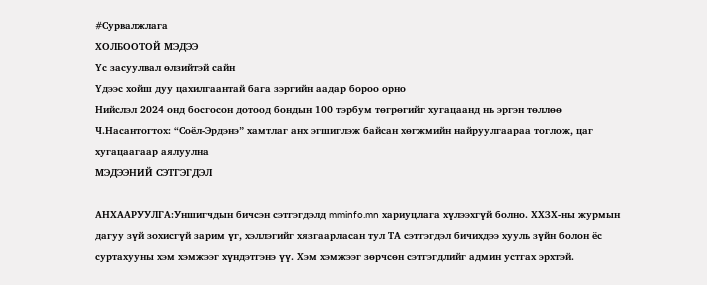#Сурвалжлага
ХОЛБООТОЙ МЭДЭЭ
Үс засуулвал өлзийтэй сайн
Үдээс хойш дуу цахилгаантай бага зэргийн аадар бороо орно
Нийслэл 2024 онд босгосон дотоод бондын 100 тэрбум төгрөгийг хугацаанд нь эргэн төллөө
Ч.Насантогтох: “Соёл-Эрдэнэ” хамтлаг анх эгшиглэж байсан хөгжмийн найруулгаараа тоглож, цаг хугацаагаар аялуулна
МЭДЭЭНИЙ СЭТГЭГДЭЛ

АНХААРУУЛГА:Уншигчдын бичсэн сэтгэгдэлд mminfo.mn хариуцлага хүлээхгүй болно. ХХЗХ-ны журмын дагуу зүй зохисгүй зарим үг, хэллэгийг хязгаарласан тул ТА сэтгэгдэл бичихдээ хууль зүйн болон ёс суртахууны хэм хэмжээг хүндэтгэнэ үү. Хэм хэмжээг зөрчсөн сэтгэгдлийг админ устгах эрхтэй.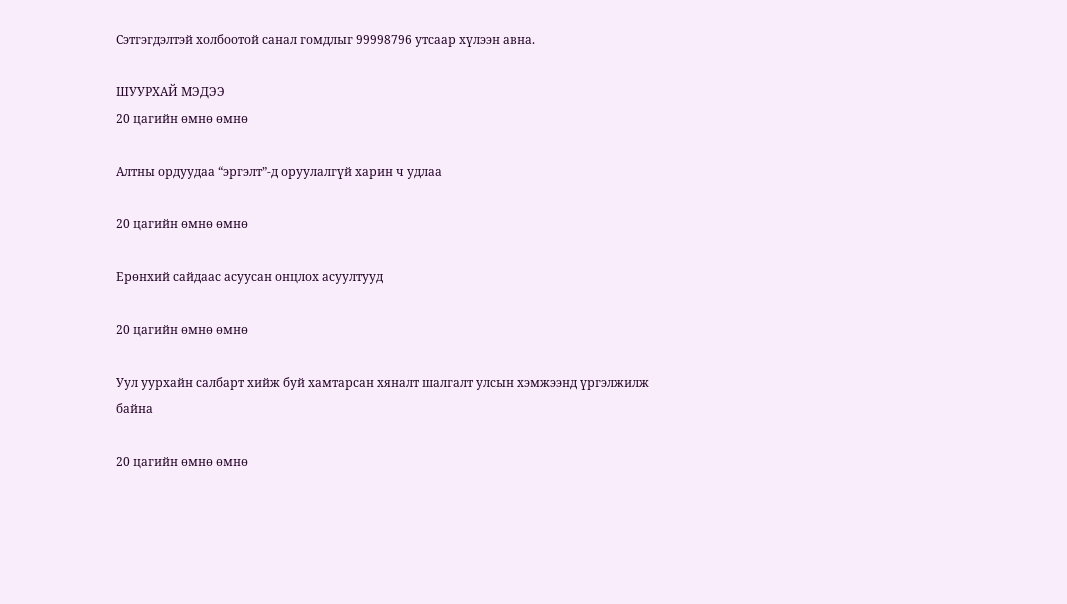Сэтгэгдэлтэй холбоотой санал гомдлыг 99998796 утсаар хүлээн авна.

ШУУРХАЙ МЭДЭЭ
20 цагийн өмнө өмнө

Алтны ордуудаа “эргэлт”-д оруулалгүй харин ч удлаа

20 цагийн өмнө өмнө

Ерөнхий сайдаас асуусан онцлох асуултууд

20 цагийн өмнө өмнө

Уул уурхайн салбарт хийж буй хамтарсан хяналт шалгалт улсын хэмжээнд үргэлжилж байна

20 цагийн өмнө өмнө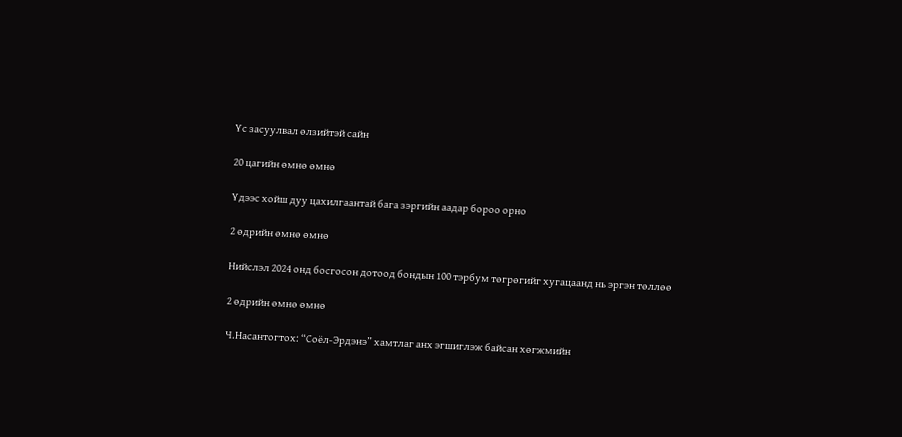Үс засуулвал өлзийтэй сайн

20 цагийн өмнө өмнө

Үдээс хойш дуу цахилгаантай бага зэргийн аадар бороо орно

2 өдрийн өмнө өмнө

Нийслэл 2024 онд босгосон дотоод бондын 100 тэрбум төгрөгийг хугацаанд нь эргэн төллөө

2 өдрийн өмнө өмнө

Ч.Насантогтох: “Соёл-Эрдэнэ” хамтлаг анх эгшиглэж байсан хөгжмийн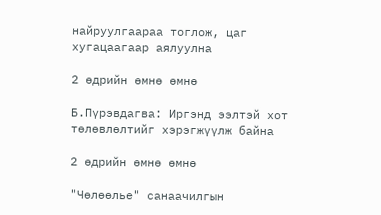найруулгаараа тоглож, цаг хугацаагаар аялуулна

2 өдрийн өмнө өмнө

Б.Пүрэвдагва: Иргэнд ээлтэй хот төлөвлөлтийг хэрэгжүүлж байна

2 өдрийн өмнө өмнө

"Чөлөөлье" санаачилгын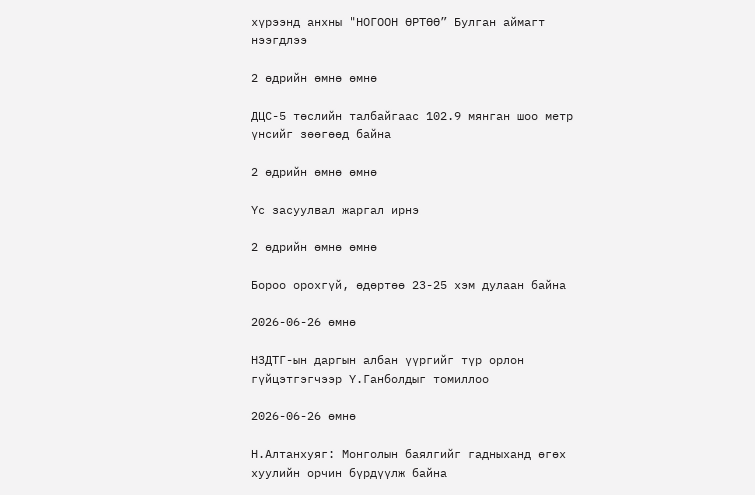хүрээнд анхны "НОГООН ӨРТӨӨ” Булган аймагт нээгдлээ

2 өдрийн өмнө өмнө

ДЦС-5 төслийн талбайгаас 102.9 мянган шоо метр үнсийг зөөгөөд байна

2 өдрийн өмнө өмнө

Үс засуулвал жаргал ирнэ

2 өдрийн өмнө өмнө

Бороо орохгүй, өдөртөө 23-25 хэм дулаан байна

2026-06-26 өмнө

НЗДТГ-ын даргын албан үүргийг түр орлон гүйцэтгэгчээр Ү.Ганболдыг томиллоо

2026-06-26 өмнө

Н.Алтанхуяг: Монголын баялгийг гадныханд өгөх хуулийн орчин бүрдүүлж байна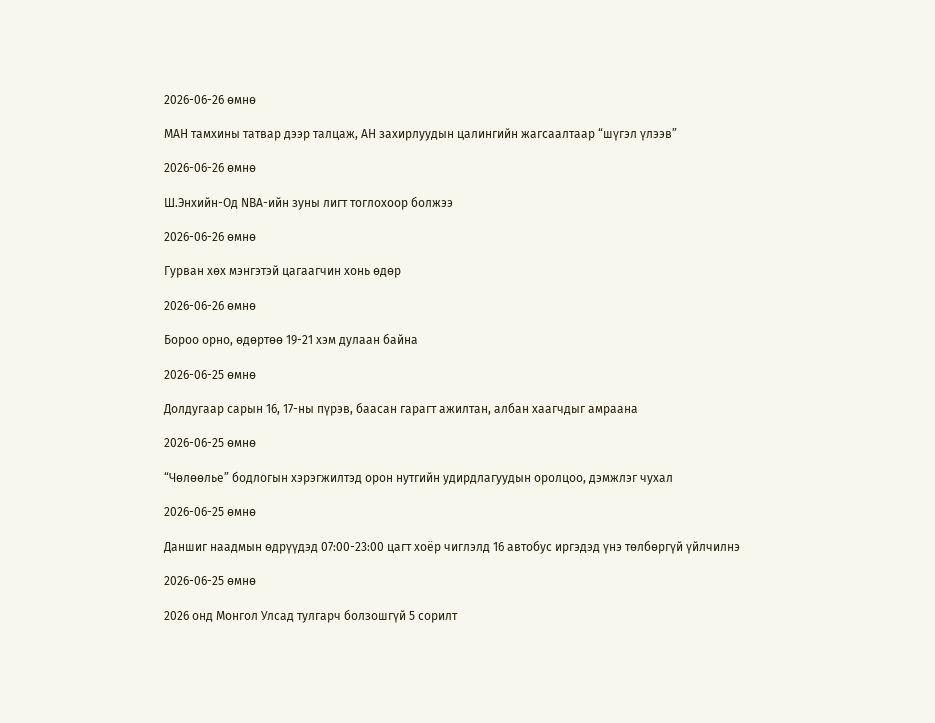2026-06-26 өмнө

МАН тамхины татвар дээр талцаж, АН захирлуудын цалингийн жагсаалтаар “шүгэл үлээв”

2026-06-26 өмнө

Ш.Энхийн-Од NBА-ийн зуны лигт тоглохоор болжээ

2026-06-26 өмнө

Гурван хөх мэнгэтэй цагаагчин хонь өдөр

2026-06-26 өмнө

Бороо орно, өдөртөө 19-21 хэм дулаан байна

2026-06-25 өмнө

Долдугаар сарын 16, 17-ны пүрэв, баасан гарагт ажилтан, албан хаагчдыг амраана

2026-06-25 өмнө

“Чөлөөлье” бодлогын хэрэгжилтэд орон нутгийн удирдлагуудын оролцоо, дэмжлэг чухал

2026-06-25 өмнө

Даншиг наадмын өдрүүдэд 07:00-23:00 цагт хоёр чиглэлд 16 автобус иргэдэд үнэ төлбөргүй үйлчилнэ

2026-06-25 өмнө

2026 онд Монгол Улсад тулгарч болзошгүй 5 сорилт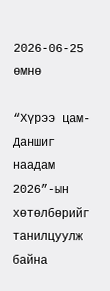2026-06-25 өмнө

“Хүрээ цам-Даншиг наадам 2026”-ын хөтөлбөрийг танилцуулж байна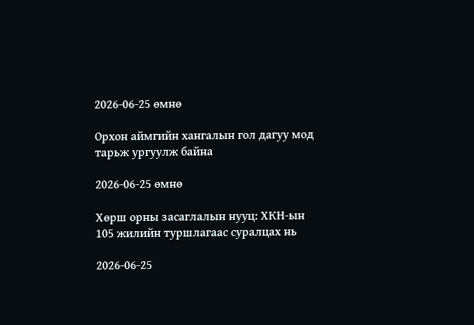2026-06-25 өмнө

Орхон аймгийн хангалын гол дагуу мод тарьж ургуулж байна

2026-06-25 өмнө

Хөрш орны засаглалын нууц: ХКН-ын 105 жилийн туршлагаас суралцах нь

2026-06-25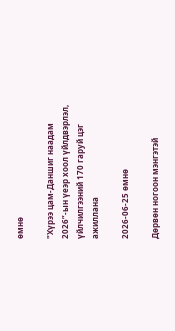өмнө

"Хүрээ цам-Даншиг наадам 2026”-ын үеэр хоол үйлдвэрлэл, үйлчилгээний 170 гаруй цэг ажиллана

2026-06-25 өмнө

Дөрвөн ногоон мэнгэтэй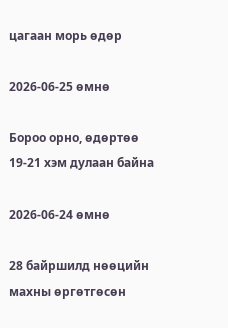цагаан морь өдөр

2026-06-25 өмнө

Бороо орно, өдөртөө 19-21 хэм дулаан байна

2026-06-24 өмнө

28 байршилд нөөцийн махны өргөтгөсөн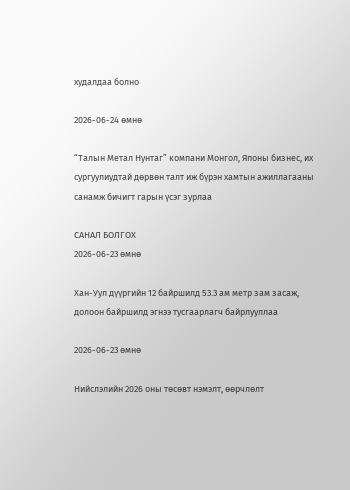худалдаа болно

2026-06-24 өмнө

“Талын Метал Нунтаг” компани Монгол, Японы бизнес, их сургуулиудтай дөрвөн талт иж бүрэн хамтын ажиллагааны санамж бичигт гарын үсэг зурлаа

САНАЛ БОЛГОХ
2026-06-23 өмнө

Хан-Уул дүүргийн 12 байршилд 53.3 ам метр зам засаж, долоон байршилд эгнээ тусгаарлагч байрлууллаа

2026-06-23 өмнө

Нийслэлийн 2026 оны төсөвт нэмэлт, өөрчлөлт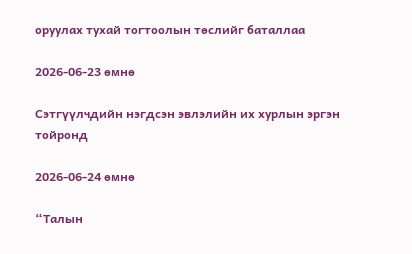оруулах тухай тогтоолын төслийг баталлаа

2026-06-23 өмнө

Сэтгүүлчдийн нэгдсэн эвлэлийн их хурлын эргэн тойронд

2026-06-24 өмнө

“Талын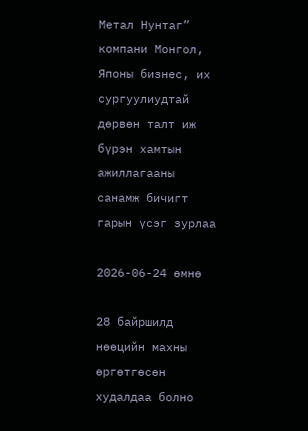Метал Нунтаг” компани Монгол, Японы бизнес, их сургуулиудтай дөрвөн талт иж бүрэн хамтын ажиллагааны санамж бичигт гарын үсэг зурлаа

2026-06-24 өмнө

28 байршилд нөөцийн махны өргөтгөсөн худалдаа болно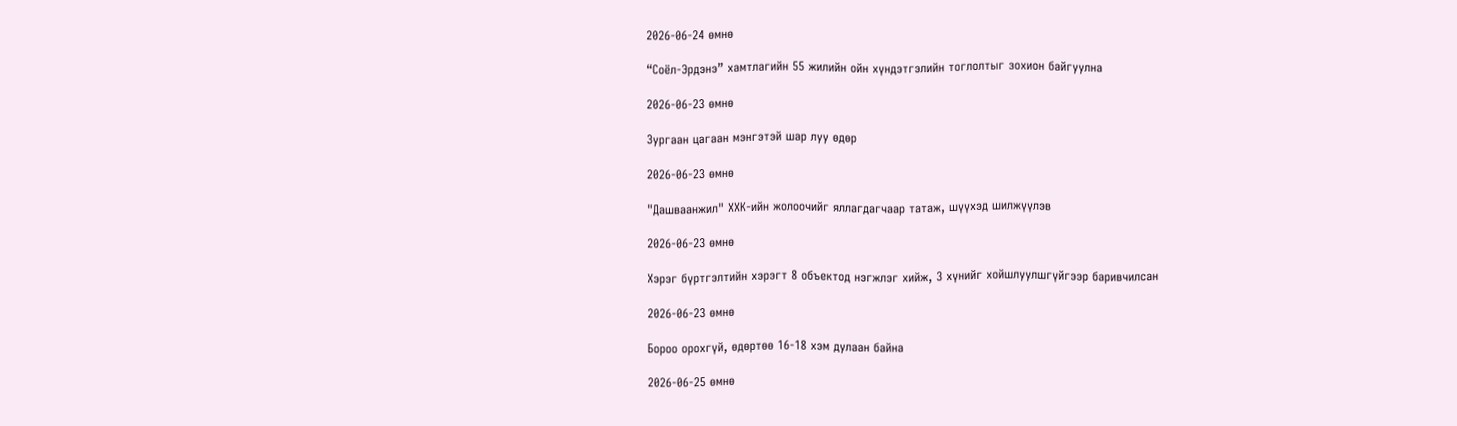2026-06-24 өмнө

“Соёл-Эрдэнэ” хамтлагийн 55 жилийн ойн хүндэтгэлийн тоглолтыг зохион байгуулна

2026-06-23 өмнө

Зургаан цагаан мэнгэтэй шар луу өдөр

2026-06-23 өмнө

"Дашваанжил" ХХК-ийн жолоочийг яллагдагчаар татаж, шүүхэд шилжүүлэв

2026-06-23 өмнө

Хэрэг бүртгэлтийн хэрэгт 8 объектод нэгжлэг хийж, 3 хүнийг хойшлуулшгүйгээр баривчилсан

2026-06-23 өмнө

Бороо орохгүй, өдөртөө 16-18 хэм дулаан байна

2026-06-25 өмнө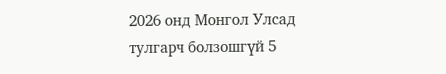2026 онд Монгол Улсад тулгарч болзошгүй 5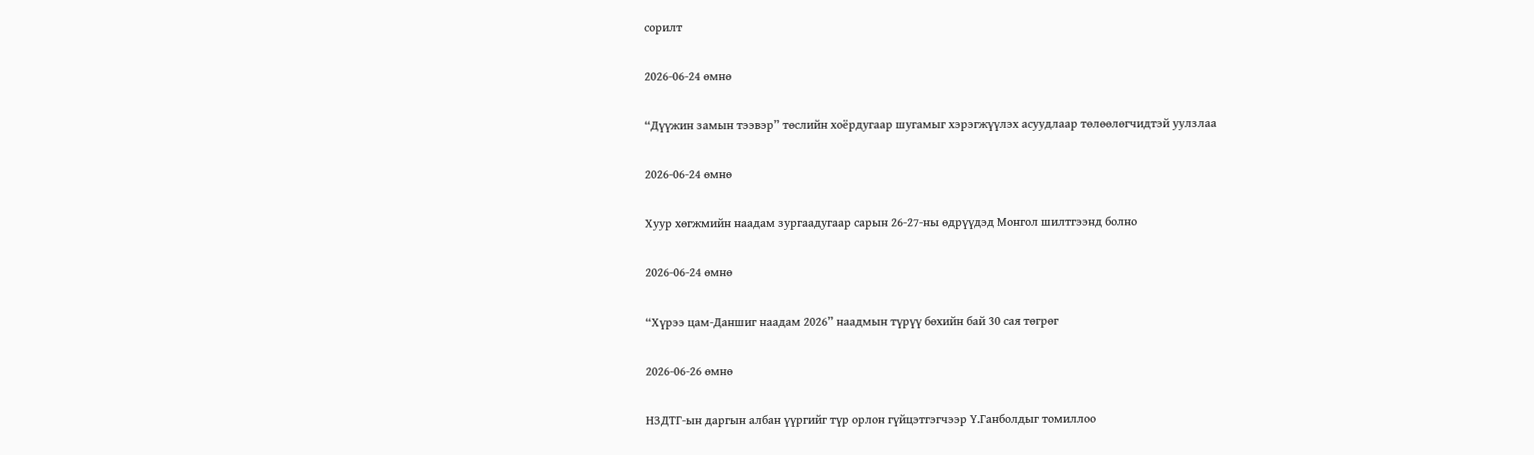сорилт

2026-06-24 өмнө

“Дүүжин замын тээвэр” төслийн хоёрдугаар шугамыг хэрэгжүүлэх асуудлаар төлөөлөгчидтэй уулзлаа

2026-06-24 өмнө

Хуур хөгжмийн наадам зургаадугаар сарын 26-27-ны өдрүүдэд Монгол шилтгээнд болно

2026-06-24 өмнө

“Хүрээ цам-Даншиг наадам 2026” наадмын түрүү бөхийн бай 30 сая төгрөг

2026-06-26 өмнө

НЗДТГ-ын даргын албан үүргийг түр орлон гүйцэтгэгчээр Ү.Ганболдыг томиллоо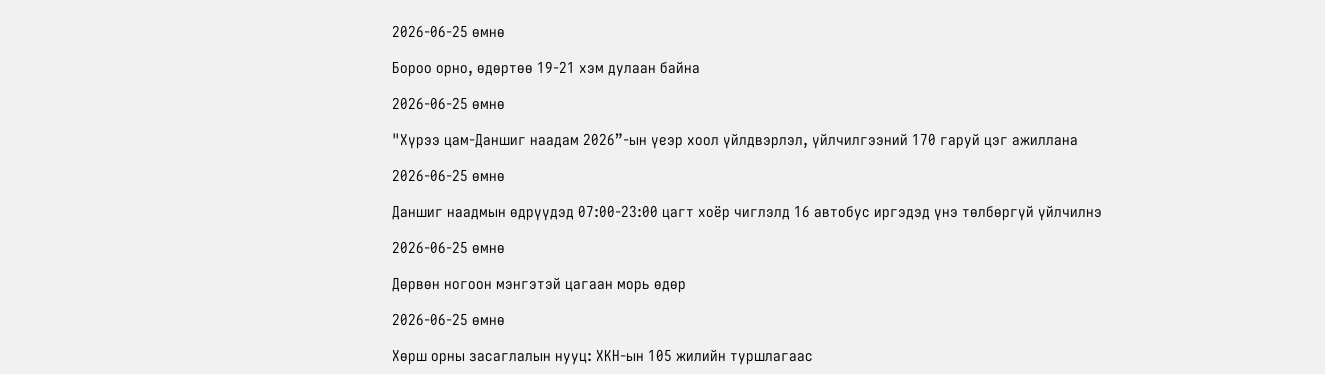2026-06-25 өмнө

Бороо орно, өдөртөө 19-21 хэм дулаан байна

2026-06-25 өмнө

"Хүрээ цам-Даншиг наадам 2026”-ын үеэр хоол үйлдвэрлэл, үйлчилгээний 170 гаруй цэг ажиллана

2026-06-25 өмнө

Даншиг наадмын өдрүүдэд 07:00-23:00 цагт хоёр чиглэлд 16 автобус иргэдэд үнэ төлбөргүй үйлчилнэ

2026-06-25 өмнө

Дөрвөн ногоон мэнгэтэй цагаан морь өдөр

2026-06-25 өмнө

Хөрш орны засаглалын нууц: ХКН-ын 105 жилийн туршлагаас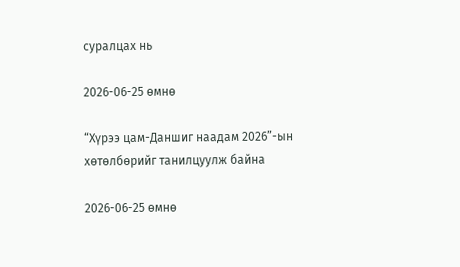суралцах нь

2026-06-25 өмнө

“Хүрээ цам-Даншиг наадам 2026”-ын хөтөлбөрийг танилцуулж байна

2026-06-25 өмнө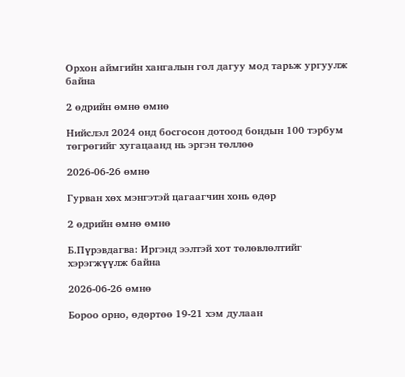Орхон аймгийн хангалын гол дагуу мод тарьж ургуулж байна

2 өдрийн өмнө өмнө

Нийслэл 2024 онд босгосон дотоод бондын 100 тэрбум төгрөгийг хугацаанд нь эргэн төллөө

2026-06-26 өмнө

Гурван хөх мэнгэтэй цагаагчин хонь өдөр

2 өдрийн өмнө өмнө

Б.Пүрэвдагва: Иргэнд ээлтэй хот төлөвлөлтийг хэрэгжүүлж байна

2026-06-26 өмнө

Бороо орно, өдөртөө 19-21 хэм дулаан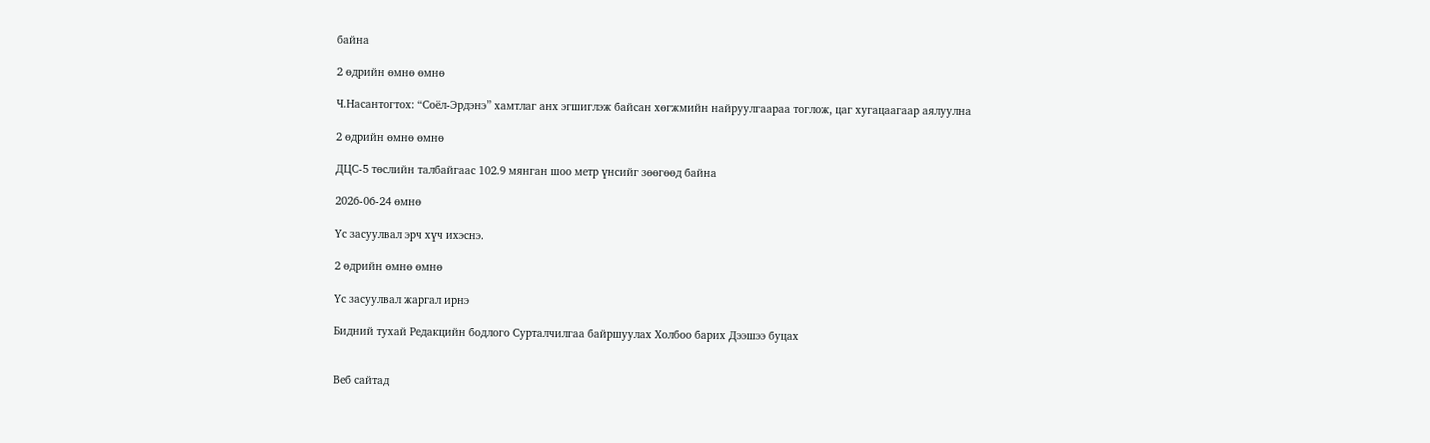байна

2 өдрийн өмнө өмнө

Ч.Насантогтох: “Соёл-Эрдэнэ” хамтлаг анх эгшиглэж байсан хөгжмийн найруулгаараа тоглож, цаг хугацаагаар аялуулна

2 өдрийн өмнө өмнө

ДЦС-5 төслийн талбайгаас 102.9 мянган шоо метр үнсийг зөөгөөд байна

2026-06-24 өмнө

Үс засуулвал эрч хүч ихэснэ.

2 өдрийн өмнө өмнө

Үс засуулвал жаргал ирнэ

Бидний тухай Редакцийн бодлого Сурталчилгаа байршуулах Холбоо барих Дээшээ буцах


Веб сайтад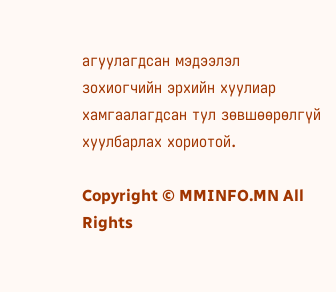агуулагдсан мэдээлэл зохиогчийн эрхийн хуулиар хамгаалагдсан тул зөвшөөрөлгүй хуулбарлах хориотой.

Copyright © MMINFO.MN All Rights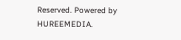Reserved. Powered by HUREEMEDIA.